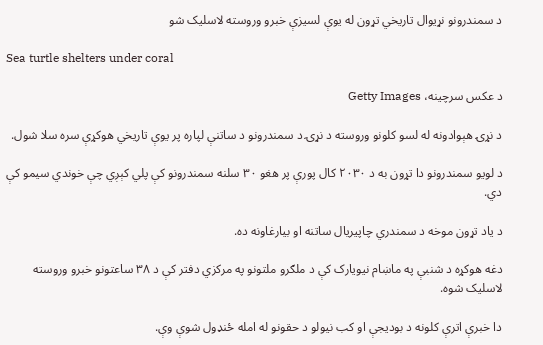د سمندرونو نړیوال تاریخي تړون له یوې لسیزې خبرو وروسته لاسلیک شو

Sea turtle shelters under coral

د عکس سرچینه، Getty Images

د نړۍ هېوادونه له لسو کلونو وروسته د نړۍ د سمندرونو د ساتنې لپاره پر یوې تاریخي هوکړې سره سلا شول.

د لویو سمندرونو دا تړون به د ۲۰۳۰ کال پورې پر هغو ۳۰ سلنه سمندرونو کې پلي کېږي چې خوندي سیمو کې دي.

د یاد تړون موخه د سمندري چاپیریال ساتنه او بیارغاونه ده.

دغه هوکړه د شنبې په ماښام نیویارک کې د ملګرو ملتونو په مرکزي دفتر کې د ۳۸ ساعتونو خبرو وروسته لاسلیک شوه.

دا خبرې اترې کلونه د بودیجې او کب نیولو د حقونو له امله ځنډول شوې وې.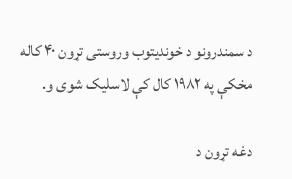د سمندرونو د خوندیتوب وروستی تړون ۴۰ کاله مخکې په ۱۹۸۲ کال کې لاسلیک شوی و.

دغه تړون د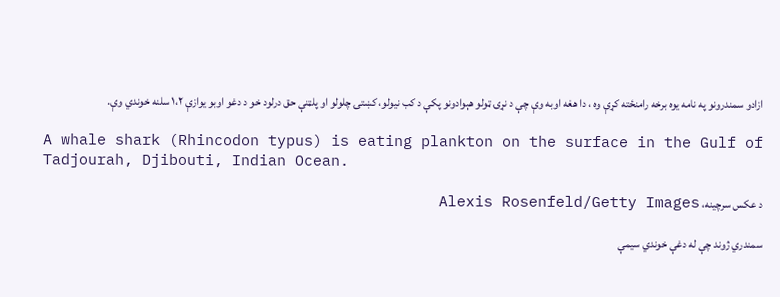ازادو سمندرونو په نامه یوه برخه رامنځته کړې وه ، دا هغه اوبه وې چې د نړۍ ټولو هېوادونو پکې د کب نیولو، کښتۍ چلولو او پلټنې حق درلود خو د دغو اوبو یوازې ۱،۲ سلنه خوندي وې.

A whale shark (Rhincodon typus) is eating plankton on the surface in the Gulf of Tadjourah, Djibouti, Indian Ocean.

د عکس سرچینه، Alexis Rosenfeld/Getty Images

سمندري ژوند چې له دغې خوندي سیمې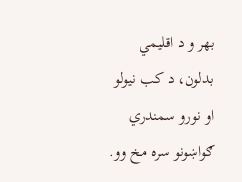بهر و د اقليمي بدلون، د کب نیولو او نورو سمندري ګواښونو سره مخ وو.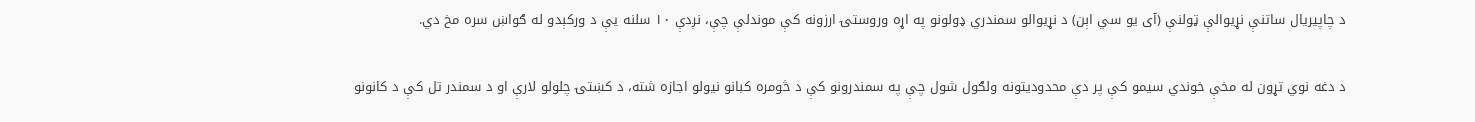د چاپیریال ساتنې نړیوالې ټولنې (آی یو سي اېن) د نړیوالو سمندري ډولونو په اړه وروستۍ ارزونه کې موندلې چې، نږدې ۱۰ سلنه یې د ورکېدو له ګواښ سره مخ دي.

د دغه نوي تړون له مخې خوندي سیمو کې پر دې محدودیتونه ولګول شول چې په سمندرونو کې د څومره کبانو نیولو اجازه شته، د کښتۍ چلولو لارې او د سمندر تل کې د کانونو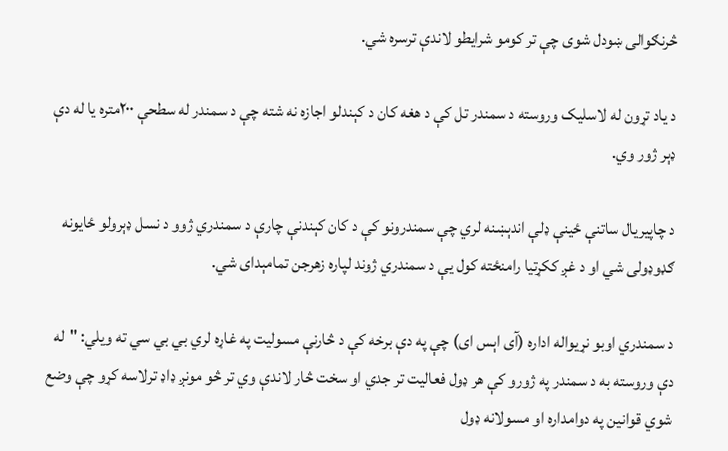څرنګوالی ښودل شوی چې تر کومو شرایطو لاندې ترسره شي.

د یاد تړون له لاسلیک وروسته د سمندر تل کې د هغه کان د کېندلو اجازه نه شته چې د سمندر له سطحې ۲۰۰متره یا له دې ډېر ژور وي.

د چاپیریال ساتنې ځینې ډلې اندېښنه لري چې سمندرونو کې د کان کېندنې چارې د سمندري ژوو د نسل ډېرولو ځایونه ګډوډولی شي او د غږ ککړتیا رامنځته کول یې د سمندري ژوند لپاره زهرجن تمامېدای شي.

د سمندري اوبو نړیواله اداره (آی اېس ای) چې په دې برخه کې د څارنې مسولیت په غاړه لري بي بي سي ته ویلي: "له دې وروسته به د سمندر په ژورو کې هر ډول فعالیت تر جدي او سخت څار لاندې وي تر څو مونږ ډاډ ترلاسه کړو چې وضع شوي قوانین په دوامداره او مسولانه ډول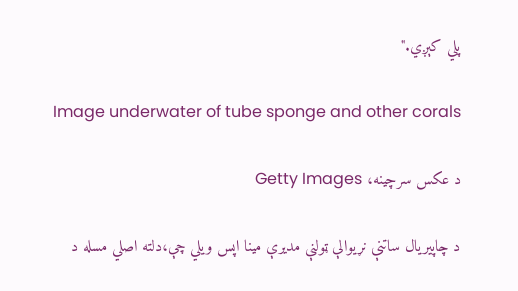پلي کېږي."

Image underwater of tube sponge and other corals

د عکس سرچینه، Getty Images

د چاپیریال ساتنې نړیوالې ټولنې مدیرې مینا اپس ویلي چې،دلته اصلي مسله د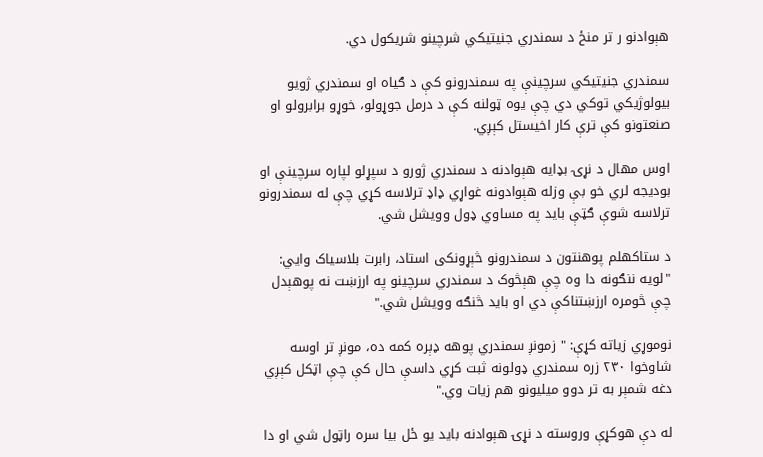هېوادنو ر تر منځ د سمندري جنیتيکي شرچینو شریکول دي.

سمندري جنیتیکي سرچینې په سمندرونو کې د ګیاه او سمندري ژویو بیولوژیکي توکي دي چې یوه ټولنه کې د درمل جوړولو، خوړو برابرولو او صنعتونو کې ترې کار اخیستل کېږي.

اوس مهال د نړۍ بډایه هېوادنه د سمندري ژورو د سپړلو لپاره سرچینې او بودیجه لري خو بې وزله هېوادونه غواړي ډاډ ترلاسه کړي چې له سمندرونو ترلاسه شوې ګټې باید په مساوي ډول وویشل شي.

د ستاکهلم پوهنتون د سمندرونو څېړونکی استاد، رابرت بلاسیاک وايي: "لویه ننګونه دا وه چې هېڅوک د سمندري سرچینو په ارزښت نه پوهېدل چې څومره ارزښتناکې دي او باید څنګه وویشل شي."

نوموړي زیاته کړې: " زمونږ سمندري پوهه ډېره کمه ده، مونږ تر اوسه شاوخوا ۲۳۰ زره سمندري ډولونه ثبت کړي داسې حال کې چې اټکل کېږي دغه شمېر به تر دوو میلیونو هم زیات وي."

له دې هوکړې وروسته د نړۍ هېوادنه باید یو ځل بیا سره راټول شي او دا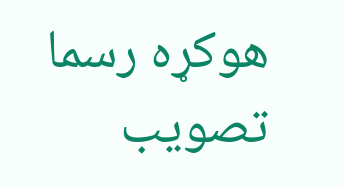هوکړه رسما تصویب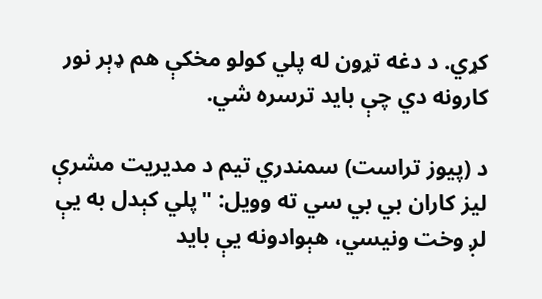کړي. د دغه تړون له پلي کولو مخکې هم ډېر نور کارونه دي چې باید ترسره شي.

د (پیوز تراست) سمندري تیم د مدیریت مشرې لیز کاران بي بي سي ته وویل: "پلي کېدل به یې لږ وخت ونیسي، هېوادونه یې باید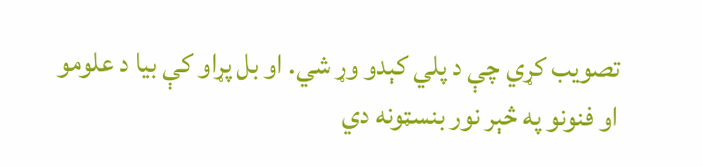تصویب کړي چې د پلي کېدو وړ شي. او بل پړاو کې بیا د علومو او فنونو په څېر نور بنسټونه دي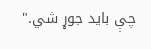چې باید جوړ شي."